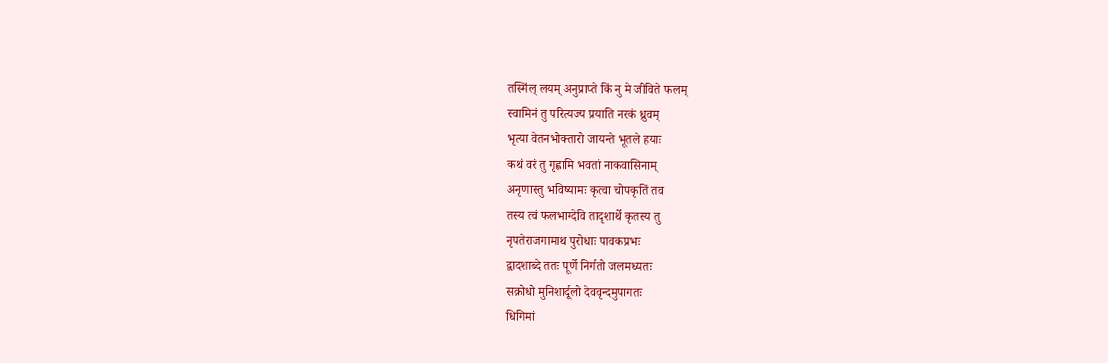तस्मिंल् लयम् अनुप्राप्ते किं नु मे जीविते फलम्
स्वामिनं तु परित्यज्य प्रयाति नरकं ध्रुवम्
भृत्या वेतनभोक्तारो जायन्ते भूतले हयाः
कथं वरं तु गृह्णामि भवतां नाकवासिनाम्
अनृणास्तु भविष्यामः कृत्वा चोपकृतिं तव
तस्य त्वं फलभाग्देवि तादृशार्थे कृतस्य तु
नृपतेराजगामाथ पुरोधाः पावकप्रभः
द्वादशाब्दे ततः पूर्णे निर्गतो जलमध्यतः
सक्रोधो मुनिशार्दूलो देववृन्दमुपागतः
धिगिमां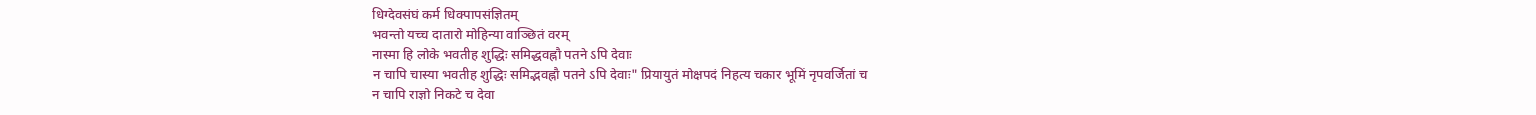धिग्देवसंघं कर्म धिक्पापसंज्ञितम्
भवन्तो यच्च दातारो मोहिन्या वाञ्छितं वरम्
नास्मा हि लोके भवतीह शुद्धिः समिद्धवह्नौ पतने ऽपि देवाः
न चापि चास्या भवतीह शुद्धिः समिद्भवह्नौ पतने ऽपि देवाः" प्रियायुतं मोक्षपदं निहत्य चकार भूमिं नृपवर्जितां च
न चापि राज्ञो निकटे च देवा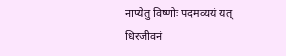नाप्येतु विष्णोः पदमव्ययं यत्
धिरजीवनं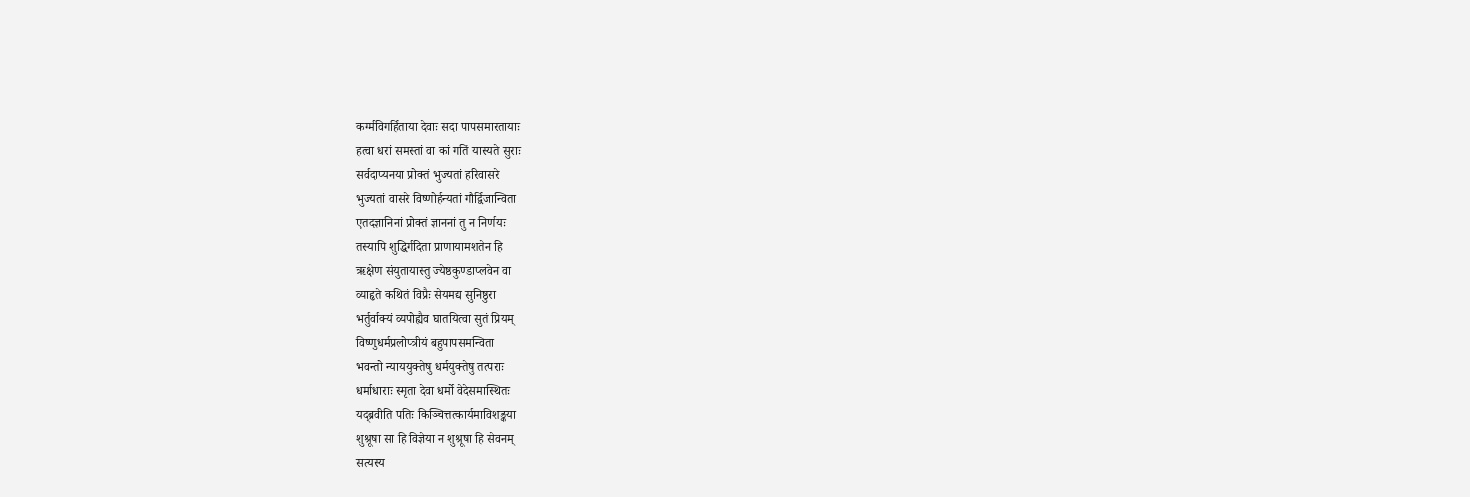कर्ग्मविगर्हिताया देवाः सदा पापसमारतायाः
हत्वा धरां समस्तां वा कां गतिं यास्यते सुराः
सर्वदाप्यनया प्रोक्तं भुज्यतां हरिवासरे
भुज्यतां वासरे विष्णोर्हन्यतां गौर्द्विजान्विता
एतदज्ञानिनां प्रोक्तं ज्ञाननां तु न निर्णयः
तस्यापि शुद्धिर्गदिता प्राणायामशतेन हि
ऋक्षेण संयुतायास्तु ज्येष्ठकुण्डाप्लवेन वा
व्याहृते कथितं विप्रैः सेयमद्य सुनिष्ठुरा
भर्तुर्वाक्यं व्यपोह्यैव घातयित्वा सुतं प्रियम्
विष्णुधर्मप्रलोप्त्रीयं बहुपापसमन्विता
भवन्तो न्याययुक्तेषु धर्मयुक्तेषु तत्पराः
धर्माधाराः स्मृता देवा धर्मो वेदेसमास्थितः
यद्ब्रवीति पतिः किञ्चित्तत्कार्यमाविशङ्कया
शुश्रूषा सा हि विज्ञेया न शुश्रूषा हि सेवनम्
सत्यस्य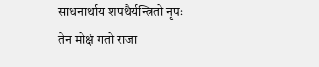साधनार्थाय शपथैर्यन्त्रितो नृपः
तेन मोक्षं गतो राजा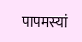पापमस्यां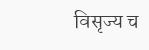विसृज्य च